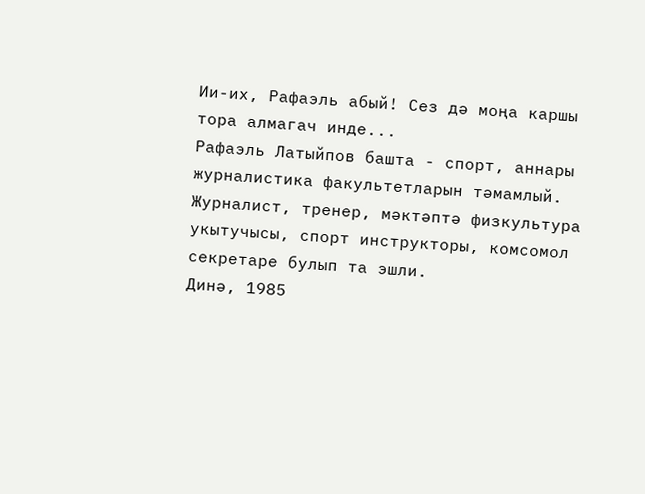Ии-их, Рафаэль абый! Сез дә моңа каршы тора алмагач инде...
Рафаэль Латыйпов башта - спорт, аннары журналистика факультетларын тәмамлый. Журналист, тренер, мәктәптә физкультура укытучысы, спорт инструкторы, комсомол секретаре булып та эшли.
Динә, 1985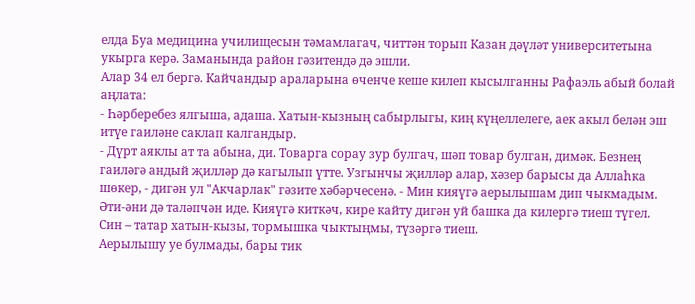елда Буа медицина училищесын тәмамлагач, читтән торып Казан дәүләт университетына укырга керә. Заманында район гәзитендә дә эшли.
Алар 34 ел бергә. Кайчандыр араларына өченче кеше килеп кысылганны Рафаэль абый болай аңлата:
- Һәрберебез ялгыша, адаша. Хатын-кызның сабырлыгы, киң күңеллелеге, аек акыл белән эш итүе гаиләне саклап калгандыр.
- Дүрт аяклы ат та абына, ди. Товарга сорау зур булгач, шәп товар булган, димәк. Безнең гаиләгә андый җилләр дә кагылып үтте. Узгынчы җилләр алар, хәзер барысы да Аллаһка шөкер, - дигән ул "Акчарлак" гәзите хәбәрчесенә. - Мин кияүгә аерылышам дип чыкмадым. Әти-әни дә таләпчән иде. Кияүгә киткәч, кире кайту дигән уй башка да килергә тиеш түгел. Син – татар хатын-кызы, тормышка чыктыңмы, түзәргә тиеш.
Аерылышу уе булмады, бары тик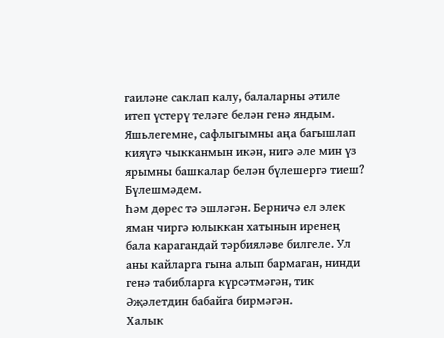гаиләне саклап калу, балаларны әтиле итеп үстерү теләге белән генә яндым. Яшьлегемне, сафлыгымны аңа багышлап кияүгә чыкканмын икән, нигә әле мин үз ярымны башкалар белән бүлешергә тиеш? Бүлешмәдем.
Һәм дөрес тә эшләгән. Берничә ел элек яман чиргә юлыккан хатынын иренең бала карагандай тәрбияләве билгеле. Ул аны кайларга гына алып бармаган, нинди генә табибларга күрсәтмәгән, тик Әҗәлетдин бабайга бирмәгән.
Халык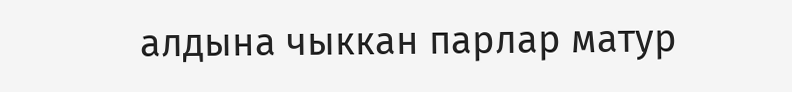алдына чыккан парлар матур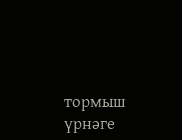тормыш үрнәге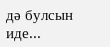дә булсын иде...